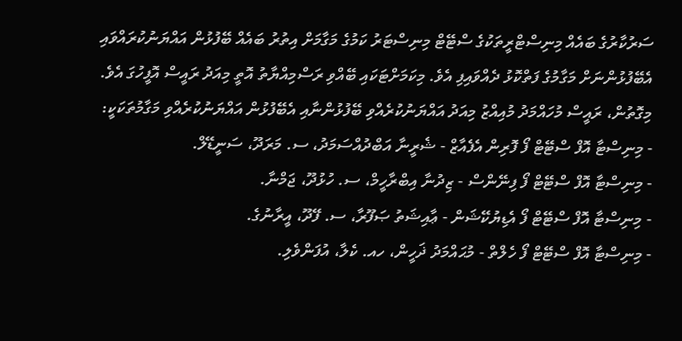ސަރުކާރުގެ ބައެއް މިނިސްޓްރީތަކުގެ ސްޓޭޓް މިނިސްޓަރު ކަމުގެ މަގާމަށް އިތުރު ބައެއް ބޭފުޅުން އައްޔަނުކުރައްވައި އެބޭފުޅުންނަށް މަގާމުގެ ފަތްކޮޅު ދެއްވައިފި އެވެ. މިކަމަށްޓަކައި ބޭއްވި ރަސްމިއްޔާތު އޮތީ މިއަދު ރައީސް އޮފީހުގަ އެވެ.
މިގޮތުން، ރައީސް މުހައްމަދު މުއިއްޒު މިއަދު އައްޔަނުކުރެއްވި ބޭފުޅުންނާއި އެބޭފުޅުން އައްޔަނުކުރެއްވި މަގާމުތަކަކީ:
- މިނިސްޓާ އޮފް ސްޓޭޓް ފޯ ފޮރިން އެފެއާޒް - ޝެރީނާ އަބްދުއްސަމަދު، ސ. މަރަދޫ، ސަނީޑޭލް.
- މިނިސްޓާ އޮފް ސްޓޭޓް ފޯ ފިނޭންސް - ޒިދުނާ އިބްރާހީމް، ސ. ހުޅުދޫ، ޖަމްނާ.
- މިނިސްޓާ އޮފް ސްޓޭޓް ފޯ އެޑިޔުކޭޝަން - ޢާއިޝަތު ޞަފޫރާ، ސ. ފޭދޫ، އީރާނުގެ.
- މިނިސްޓާ އޮފް ސްޓޭޓް ފޯ ހެލްތް - މުޙައްމަދު ޛަހީން، ހއ. ކެލާ، އުފަންވެލި.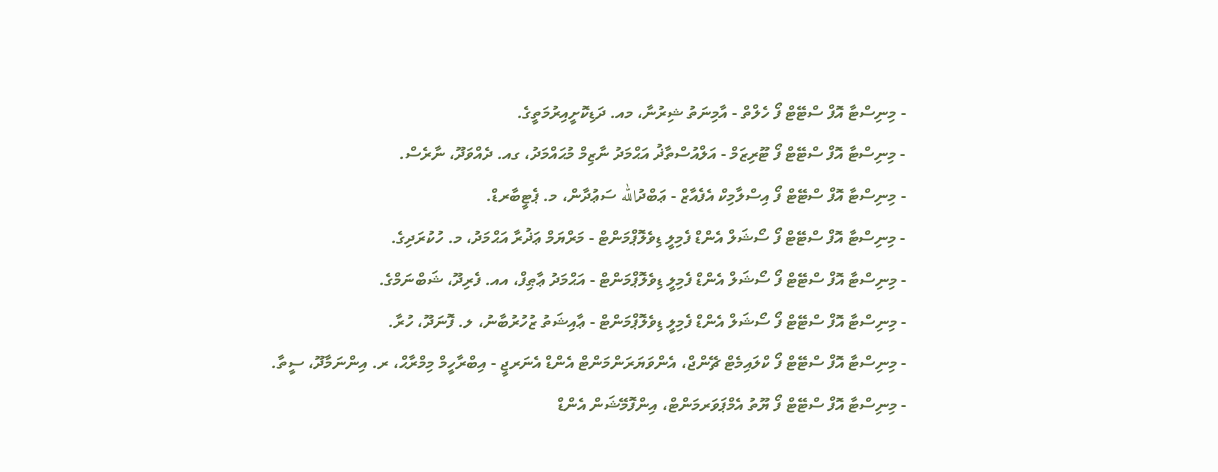- މިނިސްޓާ އޮފް ސްޓޭޓް ފޯ ހެލްތް - އާމިނަތު ޝިރުނާ، މއ. ދަޑިކޮށީއިރުމަތީގެ.
- މިނިސްޓާ އޮފް ސްޓޭޓް ފޯ ޓޫރިޒަމް - އަލްއުސްތާޛު އަޙްމަދު ނާޒިމް މުޙައްމަދު، ގއ. ދެއްވަދޫ، ނާރެސް.
- މިނިސްޓާ އޮފް ސްޓޭޓް ފޯ އިސްލާމިކް އެފެއާޒް - ޢަބްދުالله ސަޢުދާން، މ. ޕެޓީބާރޑް.
- މިނިސްޓާ އޮފް ސްޓޭޓް ފޯ ސޯޝަލް އެންޑް ފެމިލީ ޑިވެލޮޕްމަންޓް - މަރްޔަމް ޢަޛުރާ އަޙްމަދު، މ. ހުކުރަދިގެ.
- މިނިސްޓާ އޮފް ސްޓޭޓް ފޯ ސޯޝަލް އެންޑް ފެމިލީ ޑިވެލޮޕްމަންޓް - އަޙްމަދު ޢާޠިފް، އއ. ފެރިދޫ، ޝަބްނަމްގެ.
- މިނިސްޓާ އޮފް ސްޓޭޓް ފޯ ސޯޝަލް އެންޑް ފެމިލީ ޑިވެލޮޕްމަންޓް - ޢާއިޝަތު ޒުހުރުބާނު، ލ. ފޮނަދޫ، ހުރާ.
- މިނިސްޓާ އޮފް ސްޓޭޓް ފޯ ކްލައިމެޓް ޗޭންޖް، އެންވަޔަރަންމަންޓް އެންޑް އެނަރޖީ - އިބްރާހީމް މިމްރާޙް، ރ. އިންނަމާދޫ، ސީތާ.
- މިނިސްޓާ އޮފް ސްޓޭޓް ފޯ ޔޫތު އެމްޕަވަރމަންޓް، އިންފޮމޭޝަން އެންޑް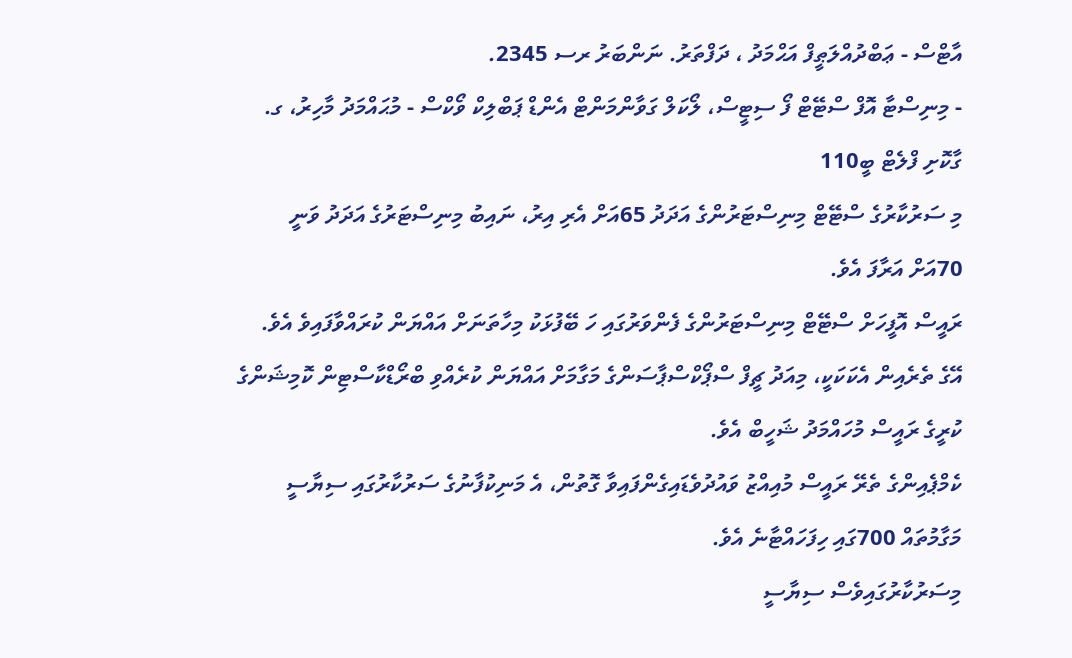އާޓްސް - ޢަބްދުއްލަޠީފް އަޙްމަދު ، ދަފްތަރު. ނަންބަރު ރސ 2345.
- މިނިސްޓާ އޮފް ސްޓޭޓް ފޯ ސިޓީސް، ލޯކަލް ގަވާންމަންޓް އެންޑް ޕަބްލިކް ވޯކްސް - މުޙައްމަދު މާހިރު، ގ. ގާކޮށި ފްލެޓް ބީ110
މި ސަރުކާރުގެ ސްޓޭޓް މިނިސްޓަރުންގެ އަދަދު 65އަށް އެރި އިރު، ނައިބު މިނިސްޓަރުގެ އަދަދު ވަނީ 70އަށް އަރާފަ އެވެ.
ރައީސް އޮފީހަށް ސްޓޭޓް މިނިސްޓަރުންގެ ފެންވަރުގައި ހަ ބޭފުޅަކު މިހާތަނަށް އައްޔަން ކުރައްވާފައިވެ އެވެ. އޭގެ ތެރެއިން އެކަކަކީ، މިއަދު ޗީފް ސްޕޯކްސްޕާސަންގެ މަގާމަށް އައްޔަން ކުރެއްވި ބްރޯޑްކާސްޓިން ކޮމިޝަންގެ ކުރީގެ ރައީސް މުހައްމަދު ޝަހީބް އެވެ.
ކެމްޕެއިންގެ ތެރޭ ރައީސް މުއިއްޒު ވައުދުވެޑައިގެންފައިވާ ގޮތުން، އެ މަނިކުފާނުގެ ސަރުކާރުގައި ސިޔާސީ މަގާމުތައް 700ގައި ހިފަހައްޓާނެ އެވެ.
މިސަރުކާރުގައިވެސް ސިޔާސީ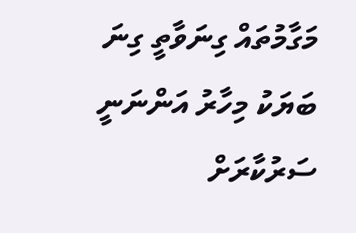މަގާމުތައް ގިނަވާތީ ގިނަ ބަޔަކު މިހާރު އަންނަނީ ސަރުކާރަށް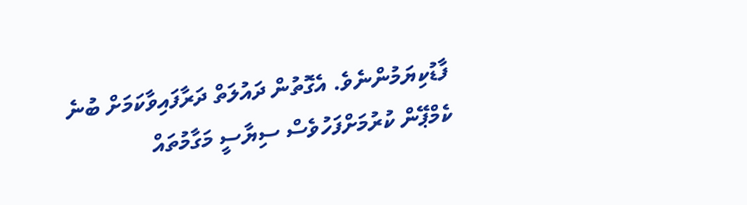ފާޑުކިޔަމުންނެވެ. އެގޮތުން ދައުލަތް ދަރާފައިވާކަމަށް ބުނެ ކެމްޕޭން ކުރުމަށްފަހުވެސް ސިޔާސީ މަގާމުތައް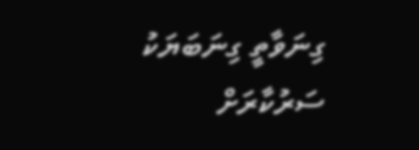ގިނަވާތީ ގިނަބަޔަކު ސަރުކާރަށް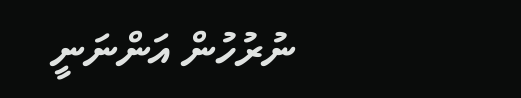ނުރުހުން އަންނަނީ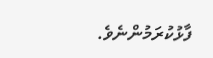ފާޅުކުރަމުންނެވެ.